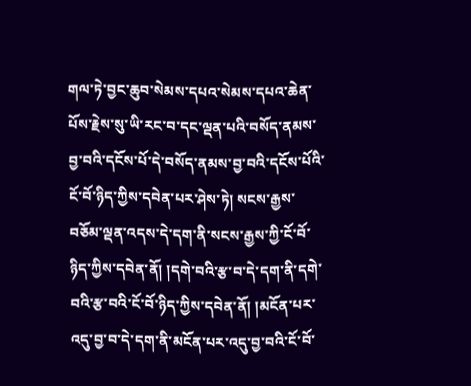གལ་ཏེ་བྱང་ཆུབ་སེམས་དཔའ་སེམས་དཔའ་ཆེན་པོས་རྗེས་སུ་ཡི་རང་བ་དང་ལྡན་པའི་བསོད་ནམས་བྱ་བའི་དངོས་པོ་དེ་བསོད་ནམས་བྱ་བའི་དངོས་པོའི་ངོ་བོ་ཉིད་ཀྱིས་དབེན་པར་ཤེས་ཏེ། སངས་རྒྱས་བཅོམ་ལྡན་འདས་དེ་དག་ནི་སངས་རྒྱས་ཀྱི་ངོ་བོ་ཉིད་ཀྱིས་དབེན་ནོ། །དགེ་བའི་རྩ་བ་དེ་དག་ནི་དགེ་བའི་རྩ་བའི་ངོ་བོ་ཉིད་ཀྱིས་དབེན་ནོ། །མངོན་པར་འདུ་བྱ་བ་དེ་དག་ནི་མངོན་པར་འདུ་བྱ་བའི་ངོ་བོ་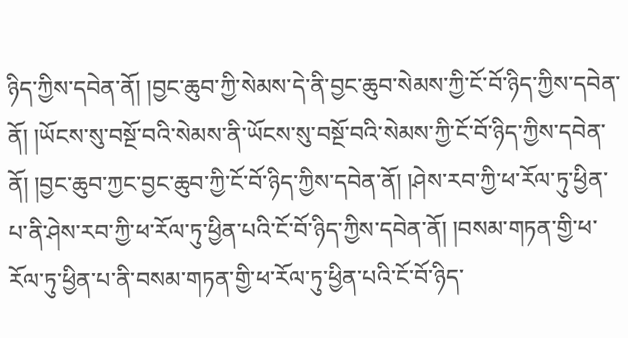ཉིད་ཀྱིས་དབེན་ནོ། །བྱང་ཆུབ་ཀྱི་སེམས་དེ་ནི་བྱང་ཆུབ་སེམས་ཀྱི་ངོ་བོ་ཉིད་ཀྱིས་དབེན་ནོ། །ཡོངས་སུ་བསྔོ་བའི་སེམས་ནི་ཡོངས་སུ་བསྔོ་བའི་སེམས་ཀྱི་ངོ་བོ་ཉིད་ཀྱིས་དབེན་ནོ། །བྱང་ཆུབ་ཀྱང་བྱང་ཆུབ་ཀྱི་ངོ་བོ་ཉིད་ཀྱིས་དབེན་ནོ། །ཤེས་རབ་ཀྱི་ཕ་རོལ་ཏུ་ཕྱིན་པ་ནི་ཤེས་རབ་ཀྱི་ཕ་རོལ་ཏུ་ཕྱིན་པའི་ངོ་བོ་ཉིད་ཀྱིས་དབེན་ནོ། །བསམ་གཏན་གྱི་ཕ་རོལ་ཏུ་ཕྱིན་པ་ནི་བསམ་གཏན་གྱི་ཕ་རོལ་ཏུ་ཕྱིན་པའི་ངོ་བོ་ཉིད་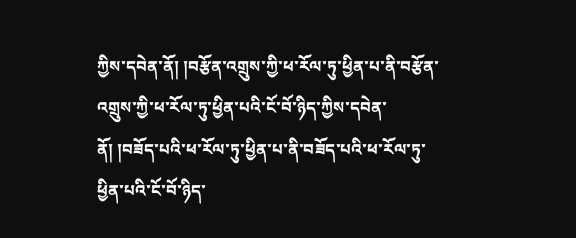ཀྱིས་དབེན་ནོ། །བརྩོན་འགྲུས་ཀྱི་ཕ་རོལ་ཏུ་ཕྱིན་པ་ནི་བརྩོན་འགྲུས་ཀྱི་ཕ་རོལ་ཏུ་ཕྱིན་པའི་ངོ་བོ་ཉིད་ཀྱིས་དབེན་ནོ། །བཟོད་པའི་ཕ་རོལ་ཏུ་ཕྱིན་པ་ནི་བཟོད་པའི་ཕ་རོལ་ཏུ་ཕྱིན་པའི་ངོ་བོ་ཉིད་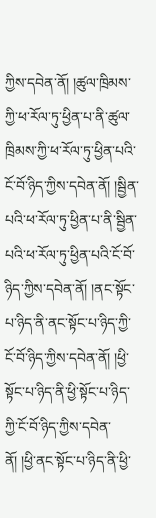ཀྱིས་དབེན་ནོ། །ཚུལ་ཁྲིམས་ཀྱི་ཕ་རོལ་ཏུ་ཕྱིན་པ་ནི་ཚུལ་ཁྲིམས་ཀྱི་ཕ་རོལ་ཏུ་ཕྱིན་པའི་ངོ་བོ་ཉིད་ཀྱིས་དབེན་ནོ། །སྦྱིན་པའི་ཕ་རོལ་ཏུ་ཕྱིན་པ་ནི་སྦྱིན་པའི་ཕ་རོལ་ཏུ་ཕྱིན་པའི་ངོ་བོ་ཉིད་ཀྱིས་དབེན་ནོ། །ནང་སྟོང་པ་ཉིད་ནི་ནང་སྟོང་པ་ཉིད་ཀྱི་ངོ་བོ་ཉིད་ཀྱིས་དབེན་ནོ། །ཕྱི་སྟོང་པ་ཉིད་ནི་ཕྱི་སྟོང་པ་ཉིད་ཀྱི་ངོ་བོ་ཉིད་ཀྱིས་དབེན་ནོ། །ཕྱི་ནང་སྟོང་པ་ཉིད་ནི་ཕྱི་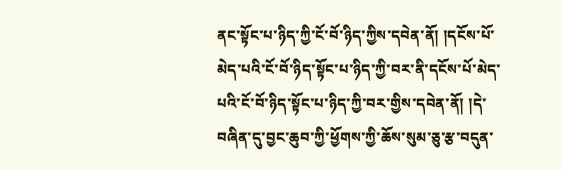ནང་སྟོང་པ་ཉིད་ཀྱི་ངོ་བོ་ཉིད་ཀྱིས་དབེན་ནོ། །དངོས་པོ་མེད་པའི་ངོ་བོ་ཉིད་སྟོང་པ་ཉིད་ཀྱི་བར་ནི་དངོས་པོ་མེད་པའི་ངོ་བོ་ཉིད་སྟོང་པ་ཉིད་ཀྱི་བར་གྱིས་དབེན་ནོ། །དེ་བཞིན་དུ་བྱང་ཆུབ་ཀྱི་ཕྱོགས་ཀྱི་ཆོས་སུམ་ཅུ་རྩ་བདུན་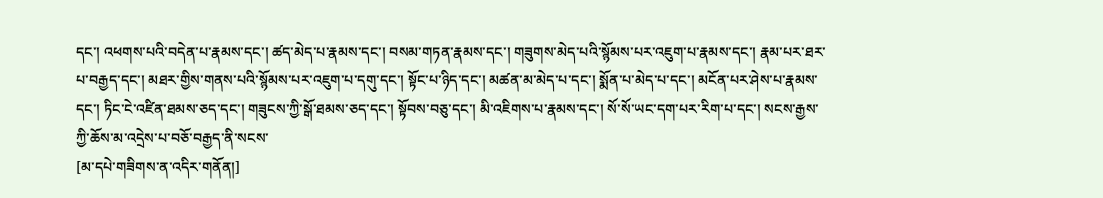དང་། འཕགས་པའི་བདེན་པ་རྣམས་དང་། ཚད་མེད་པ་རྣམས་དང་། བསམ་གཏན་རྣམས་དང་། གཟུགས་མེད་པའི་སྙོམས་པར་འཇུག་པ་རྣམས་དང་། རྣམ་པར་ཐར་པ་བརྒྱད་དང་། མཐར་གྱིས་གནས་པའི་སྙོམས་པར་འཇུག་པ་དགུ་དང་། སྟོང་པ་ཉིད་དང་། མཚན་མ་མེད་པ་དང་། སྨོན་པ་མེད་པ་དང་། མངོན་པར་ཤེས་པ་རྣམས་དང་། ཏིང་ངེ་འཛིན་ཐམས་ཅད་དང་། གཟུངས་ཀྱི་སྒོ་ཐམས་ཅད་དང་། སྟོབས་བཅུ་དང་། མི་འཇིགས་པ་རྣམས་དང་། སོ་སོ་ཡང་དག་པར་རིག་པ་དང་། སངས་རྒྱས་ཀྱི་ཆོས་མ་འདྲེས་པ་བཅོ་བརྒྱད་ནི་སངས་
[མ་དཔེ་གཟིགས་ན་འདིར་གནོན།]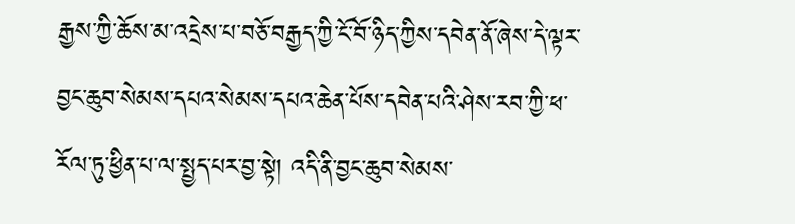རྒྱས་ཀྱི་ཆོས་མ་འདྲེས་པ་བཅོ་བརྒྱད་ཀྱི་ངོ་བོ་ཉིད་ཀྱིས་དབེན་ནོ་ཞེས་དེ་ལྟར་བྱང་ཆུབ་སེམས་དཔའ་སེམས་དཔའ་ཆེན་པོས་དབེན་པའི་ཤེས་རབ་ཀྱི་ཕ་རོལ་ཏུ་ཕྱིན་པ་ལ་སྤྱད་པར་བྱ་སྟེ། འདི་ནི་བྱང་ཆུབ་སེམས་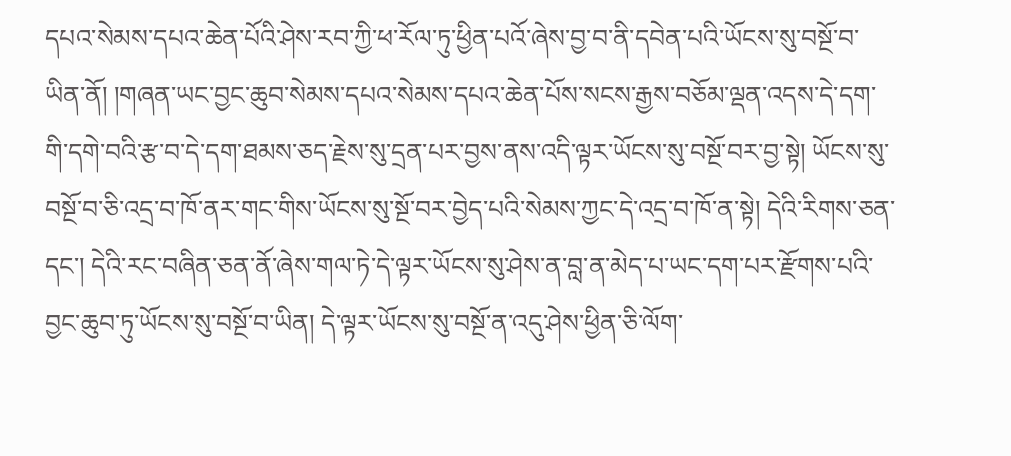དཔའ་སེམས་དཔའ་ཆེན་པོའི་ཤེས་རབ་ཀྱི་ཕ་རོལ་ཏུ་ཕྱིན་པའོ་ཞེས་བྱ་བ་ནི་དབེན་པའི་ཡོངས་སུ་བསྔོ་བ་ཡིན་ནོ། །གཞན་ཡང་བྱང་ཆུབ་སེམས་དཔའ་སེམས་དཔའ་ཆེན་པོས་སངས་རྒྱས་བཅོམ་ལྡན་འདས་དེ་དག་གི་དགེ་བའི་རྩ་བ་དེ་དག་ཐམས་ཅད་རྗེས་སུ་དྲན་པར་བྱས་ནས་འདི་ལྟར་ཡོངས་སུ་བསྔོ་བར་བྱ་སྟེ། ཡོངས་སུ་བསྔོ་བ་ཅི་འདྲ་བ་ཁོ་ནར་གང་གིས་ཡོངས་སུ་སྔོ་བར་བྱེད་པའི་སེམས་ཀྱང་དེ་འདྲ་བ་ཁོ་ན་སྟེ། དེའི་རིགས་ཅན་དང་། དེའི་རང་བཞིན་ཅན་ནོ་ཞེས་གལ་ཏེ་དེ་ལྟར་ཡོངས་སུ་ཤེས་ན་བླ་ན་མེད་པ་ཡང་དག་པར་རྫོགས་པའི་བྱང་ཆུབ་ཏུ་ཡོངས་སུ་བསྔོ་བ་ཡིན། དེ་ལྟར་ཡོངས་སུ་བསྔོ་ན་འདུ་ཤེས་ཕྱིན་ཅི་ལོག་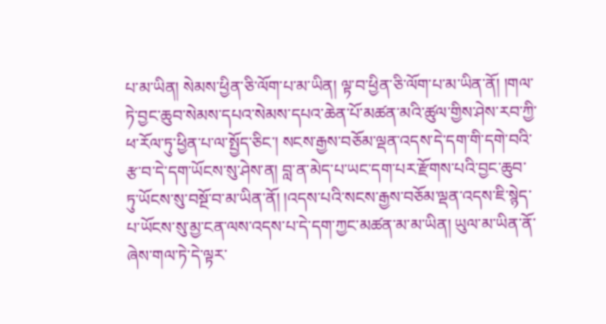པ་མ་ཡིན། སེམས་ཕྱིན་ཅི་ལོག་པ་མ་ཡིན། ལྟ་བ་ཕྱིན་ཅི་ལོག་པ་མ་ཡིན་ནོ། །གལ་ཏེ་བྱང་ཆུབ་སེམས་དཔའ་སེམས་དཔའ་ཆེན་པོ་མཚན་མའི་ཚུལ་གྱིས་ཤེས་རབ་ཀྱི་ཕ་རོལ་ཏུ་ཕྱིན་པ་ལ་སྤྱོད་ཅིང་། སངས་རྒྱས་བཅོམ་ལྡན་འདས་དེ་དག་གི་དགེ་བའི་རྩ་བ་དེ་དག་ཡོངས་སུ་ཤེས་ན། བླ་ན་མེད་པ་ཡང་དག་པར་རྫོགས་པའི་བྱང་ཆུབ་ཏུ་ཡོངས་སུ་བསྔོ་བ་མ་ཡིན་ནོ། །འདས་པའི་སངས་རྒྱས་བཅོམ་ལྡན་འདས་ཇི་སྙེད་པ་ཡོངས་སུ་མྱ་ངན་ལས་འདས་པ་དེ་དག་ཀྱང་མཚན་མ་མ་ཡིན། ཡུལ་མ་ཡིན་ནོ་ཞེས་གལ་ཏེ་དེ་ལྟར་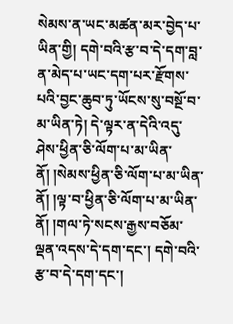སེམས་ན་ཡང་མཚན་མར་བྱེད་པ་ཡིན་གྱི། དགེ་བའི་རྩ་བ་དེ་དག་བླ་ན་མེད་པ་ཡང་དག་པར་རྫོགས་པའི་བྱང་ཆུབ་ཏུ་ཡོངས་སུ་བསྔོ་བ་མ་ཡིན་ཏེ། དེ་ལྟར་ན་དེའི་འདུ་ཤེས་ཕྱིན་ཅི་ལོག་པ་མ་ཡིན་ནོ། །སེམས་ཕྱིན་ཅི་ལོག་པ་མ་ཡིན་ནོ། །ལྟ་བ་ཕྱིན་ཅི་ལོག་པ་མ་ཡིན་ནོ། །གལ་ཏེ་སངས་རྒྱས་བཅོམ་ལྡན་འདས་དེ་དག་དང་། དགེ་བའི་རྩ་བ་དེ་དག་དང་།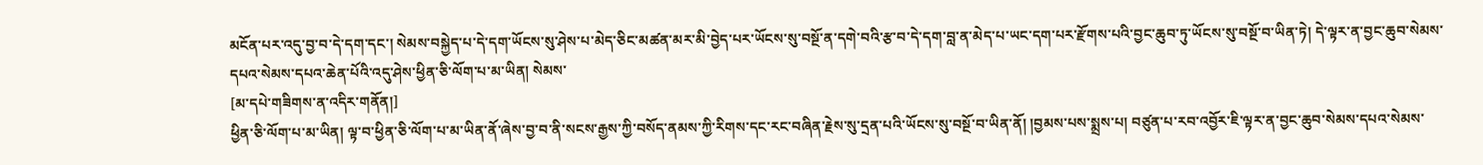མངོན་པར་འདུ་བྱ་བ་དེ་དག་དང་། སེམས་བསྐྱེད་པ་དེ་དག་ཡོངས་སུ་ཤེས་པ་མེད་ཅིང་མཚན་མར་མི་བྱེད་པར་ཡོངས་སུ་བསྔོ་ན་དགེ་བའི་རྩ་བ་དེ་དག་བླ་ན་མེད་པ་ཡང་དག་པར་རྫོགས་པའི་བྱང་ཆུབ་ཏུ་ཡོངས་སུ་བསྔོ་བ་ཡིན་ཏེ། དེ་ལྟར་ན་བྱང་ཆུབ་སེམས་དཔའ་སེམས་དཔའ་ཆེན་པོའི་འདུ་ཤེས་ཕྱིན་ཅི་ལོག་པ་མ་ཡིན། སེམས་
[མ་དཔེ་གཟིགས་ན་འདིར་གནོན།]
ཕྱིན་ཅི་ལོག་པ་མ་ཡིན། ལྟ་བ་ཕྱིན་ཅི་ལོག་པ་མ་ཡིན་ནོ་ཞེས་བྱ་བ་ནི་སངས་རྒྱས་ཀྱི་བསོད་ནམས་ཀྱི་རིགས་དང་རང་བཞིན་རྗེས་སུ་དྲན་པའི་ཡོངས་སུ་བསྔོ་བ་ཡིན་ནོ། །བྱམས་པས་སྨྲས་པ། བཙུན་པ་རབ་འབྱོར་ཇི་ལྟར་ན་བྱང་ཆུབ་སེམས་དཔའ་སེམས་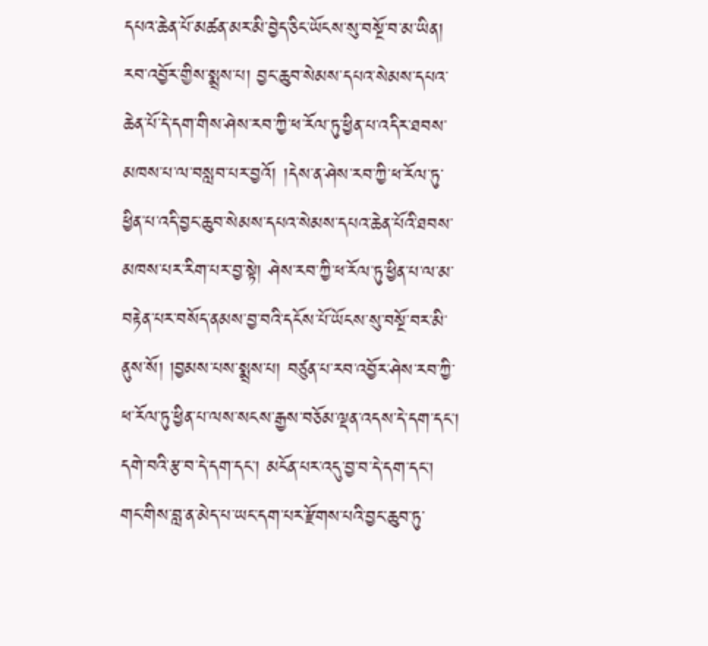དཔའ་ཆེན་པོ་མཚན་མར་མི་བྱེད་ཅིང་ཡོངས་སུ་བསྔོ་བ་མ་ཡིན། རབ་འབྱོར་གྱིས་སྨྲས་པ། བྱང་ཆུབ་སེམས་དཔའ་སེམས་དཔའ་ཆེན་པོ་དེ་དག་གིས་ཤེས་རབ་ཀྱི་ཕ་རོལ་ཏུ་ཕྱིན་པ་འདིར་ཐབས་མཁས་པ་ལ་བསླབ་པར་བྱའོ། །དེས་ན་ཤེས་རབ་ཀྱི་ཕ་རོལ་ཏུ་ཕྱིན་པ་འདི་བྱང་ཆུབ་སེམས་དཔའ་སེམས་དཔའ་ཆེན་པོའི་ཐབས་མཁས་པར་རིག་པར་བྱ་སྟེ། ཤེས་རབ་ཀྱི་ཕ་རོལ་ཏུ་ཕྱིན་པ་ལ་མ་བརྟེན་པར་བསོད་ནམས་བྱ་བའི་དངོས་པོ་ཡོངས་སུ་བསྔོ་བར་མི་ནུས་སོ། །བྱམས་པས་སྨྲས་པ། བཙུན་པ་རབ་འབྱོར་ཤེས་རབ་ཀྱི་ཕ་རོལ་ཏུ་ཕྱིན་པ་ལས་སངས་རྒྱས་བཅོམ་ལྡན་འདས་དེ་དག་དང་། དགེ་བའི་རྩ་བ་དེ་དག་དང་། མངོན་པར་འདུ་བྱ་བ་དེ་དག་དང་། གང་གིས་བླ་ན་མེད་པ་ཡང་དག་པར་རྫོགས་པའི་བྱང་ཆུབ་ཏུ་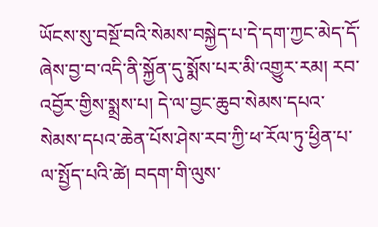ཡོངས་སུ་བསྔོ་བའི་སེམས་བསྐྱེད་པ་དེ་དག་ཀྱང་མེད་དོ་ཞེས་བྱ་བ་འདི་ནི་སྐྱོན་དུ་སྨོས་པར་མི་འགྱུར་རམ། རབ་འབྱོར་གྱིས་སྨྲས་པ། དེ་ལ་བྱང་ཆུབ་སེམས་དཔའ་སེམས་དཔའ་ཆེན་པོས་ཤེས་རབ་ཀྱི་ཕ་རོལ་ཏུ་ཕྱིན་པ་ལ་སྤྱོད་པའི་ཚེ། བདག་གི་ལུས་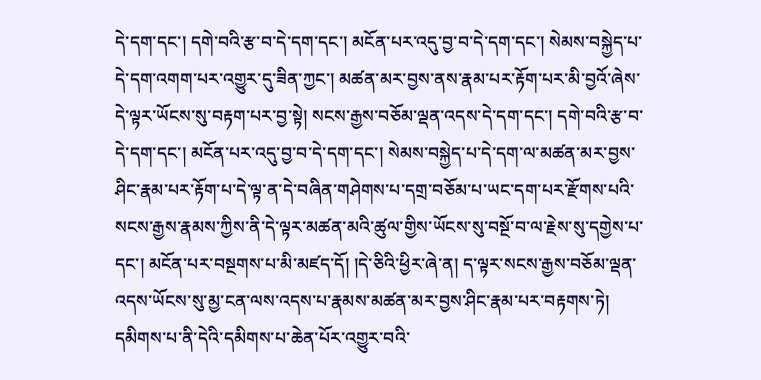དེ་དག་དང་། དགེ་བའི་རྩ་བ་དེ་དག་དང་། མངོན་པར་འདུ་བྱ་བ་དེ་དག་དང་། སེམས་བསྐྱེད་པ་དེ་དག་འགག་པར་འགྱུར་དུ་ཟིན་ཀྱང་། མཚན་མར་བྱས་ནས་རྣམ་པར་རྟོག་པར་མི་བྱའོ་ཞེས་དེ་ལྟར་ཡོངས་སུ་བརྟག་པར་བྱ་སྟེ། སངས་རྒྱས་བཅོམ་ལྡན་འདས་དེ་དག་དང་། དགེ་བའི་རྩ་བ་དེ་དག་དང་། མངོན་པར་འདུ་བྱ་བ་དེ་དག་དང་། སེམས་བསྐྱེད་པ་དེ་དག་ལ་མཚན་མར་བྱས་ཤིང་རྣམ་པར་རྟོག་པ་དེ་ལྟ་ན་དེ་བཞིན་གཤེགས་པ་དགྲ་བཅོམ་པ་ཡང་དག་པར་རྫོགས་པའི་སངས་རྒྱས་རྣམས་ཀྱིས་ནི་དེ་ལྟར་མཚན་མའི་ཚུལ་གྱིས་ཡོངས་སུ་བསྔོ་བ་ལ་རྗེས་སུ་དགྱེས་པ་དང་། མངོན་པར་བསྔགས་པ་མི་མཛད་དོ། །དེ་ཅིའི་ཕྱིར་ཞེ་ན། ད་ལྟར་སངས་རྒྱས་བཅོམ་ལྡན་འདས་ཡོངས་སུ་མྱ་ངན་ལས་འདས་པ་རྣམས་མཚན་མར་བྱས་ཤིང་རྣམ་པར་བརྟགས་ཏེ། དམིགས་པ་ནི་དེའི་དམིགས་པ་ཆེན་པོར་འགྱུར་བའི་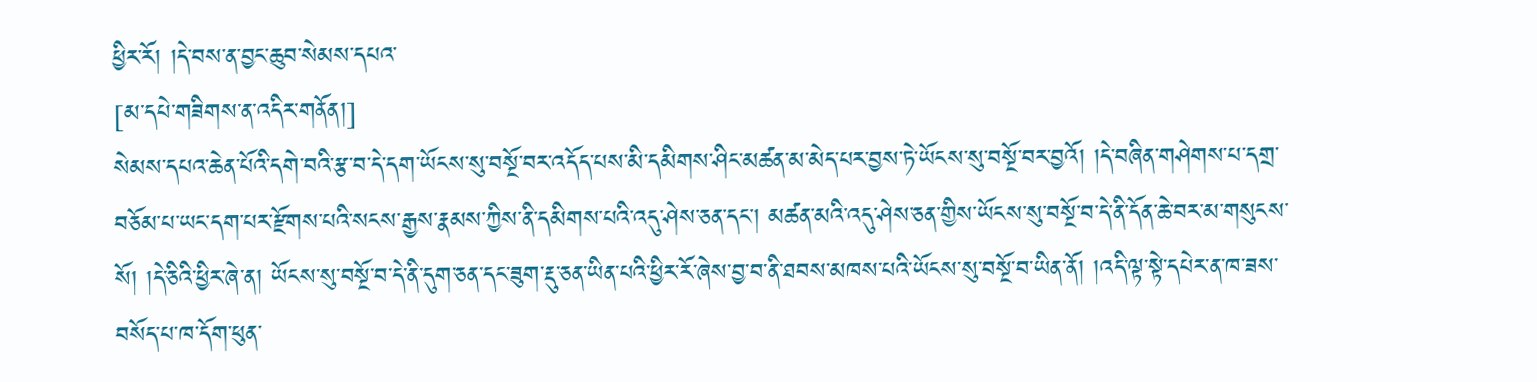ཕྱིར་རོ། །དེ་བས་ན་བྱང་ཆུབ་སེམས་དཔའ་
[མ་དཔེ་གཟིགས་ན་འདིར་གནོན།]
སེམས་དཔའ་ཆེན་པོའི་དགེ་བའི་རྩ་བ་དེ་དག་ཡོངས་སུ་བསྔོ་བར་འདོད་པས་མི་དམིགས་ཤིང་མཚན་མ་མེད་པར་བྱས་ཏེ་ཡོངས་སུ་བསྔོ་བར་བྱའོ། །དེ་བཞིན་གཤེགས་པ་དགྲ་བཅོམ་པ་ཡང་དག་པར་རྫོགས་པའི་སངས་རྒྱས་རྣམས་ཀྱིས་ནི་དམིགས་པའི་འདུ་ཤེས་ཅན་དང་། མཚན་མའི་འདུ་ཤེས་ཅན་གྱིས་ཡོངས་སུ་བསྔོ་བ་དེ་ནི་དོན་ཆེ་བར་མ་གསུངས་སོ། །དེ་ཅིའི་ཕྱིར་ཞེ་ན། ཡོངས་སུ་བསྔོ་བ་དེ་ནི་དུག་ཅན་དང་ཟུག་རྡུ་ཅན་ཡིན་པའི་ཕྱིར་རོ་ཞེས་བྱ་བ་ནི་ཐབས་མཁས་པའི་ཡོངས་སུ་བསྔོ་བ་ཡིན་ནོ། །འདི་ལྟ་སྟེ་དཔེར་ན་ཁ་ཟས་བསོད་པ་ཁ་དོག་ཕུན་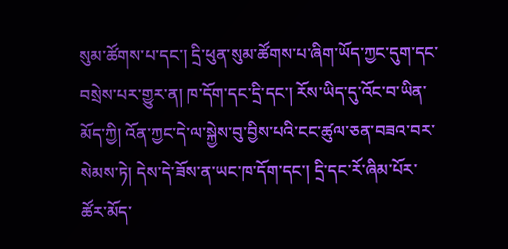སུམ་ཚོགས་པ་དང་། དྲི་ཕུན་སུམ་ཚོགས་པ་ཞིག་ཡོད་ཀྱང་དུག་དང་བསྲེས་པར་གྱུར་ན། ཁ་དོག་དང་དྲི་དང་། རོས་ཡིད་དུ་འོང་བ་ཡིན་མོད་ཀྱི། འོན་ཀྱང་དེ་ལ་སྐྱེས་བུ་བྱིས་པའི་ངང་ཚུལ་ཅན་བཟའ་བར་སེམས་ཏེ། དེས་དེ་ཟོས་ན་ཡང་ཁ་དོག་དང་། དྲི་དང་རོ་ཞིམ་པོར་ཚོར་མོད་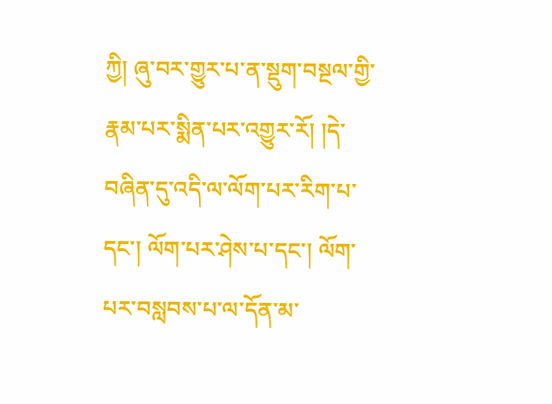ཀྱི། ཞུ་བར་གྱུར་པ་ན་སྡུག་བསྔལ་གྱི་རྣམ་པར་སྨིན་པར་འགྱུར་རོ། །དེ་བཞིན་དུ་འདི་ལ་ལོག་པར་རིག་པ་དང་། ལོག་པར་ཤེས་པ་དང་། ལོག་པར་བསླབས་པ་ལ་དོན་མ་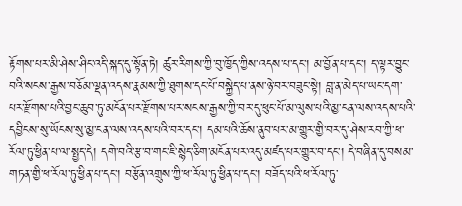རྟོགས་པར་མི་ཤེས་ཤིང་འདི་སྐད་དུ་སྟོན་ཏེ། ཚུར་རིགས་ཀྱི་བུ་ཁྱོད་ཀྱིས་འདས་པ་དང་། མ་བྱོན་པ་དང་། ད་ལྟར་བྱུང་བའི་སངས་རྒྱས་བཅོམ་ལྡན་འདས་རྣམས་ཀྱི་ཐུགས་དང་པོ་བསྐྱེད་པ་ནས་ཉེ་བར་བཟུང་སྟེ། བླ་ན་མེད་པ་ཡང་དག་པར་རྫོགས་པའི་བྱང་ཆུབ་ཏུ་མངོན་པར་རྫོགས་པར་སངས་རྒྱས་ཀྱི་བར་དུ་ཕུང་པོ་མ་ལུས་པའི་མྱ་ངན་ལས་འདས་པའི་དབྱིངས་སུ་ཡོངས་སུ་མྱ་ངན་ལས་འདས་པའི་བར་དང་། དམ་པའི་ཆོས་ནུབ་པར་མ་གྱུར་གྱི་བར་དུ་ཤེས་རབ་ཀྱི་ཕ་རོལ་ཏུ་ཕྱིན་པ་ལ་སྤྱད་དེ། དགེ་བའི་རྩ་བ་གང་ཇི་སྙེད་ཅིག་མངོན་པར་འདུ་མཛད་པར་གྱུར་བ་དང་། དེ་བཞིན་དུ་བསམ་གཏན་གྱི་ཕ་རོལ་ཏུ་ཕྱིན་པ་དང་། བརྩོན་འགྲུས་ཀྱི་ཕ་རོལ་ཏུ་ཕྱིན་པ་དང་། བཟོད་པའི་ཕ་རོལ་ཏུ་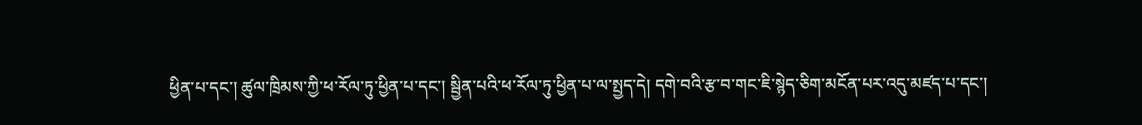ཕྱིན་པ་དང་། ཚུལ་ཁྲིམས་ཀྱི་ཕ་རོལ་ཏུ་ཕྱིན་པ་དང་། སྦྱིན་པའི་ཕ་རོལ་ཏུ་ཕྱིན་པ་ལ་སྤྱད་དེ། དགེ་བའི་རྩ་བ་གང་ཇི་སྙེད་ཅིག་མངོན་པར་འདུ་མཛད་པ་དང་།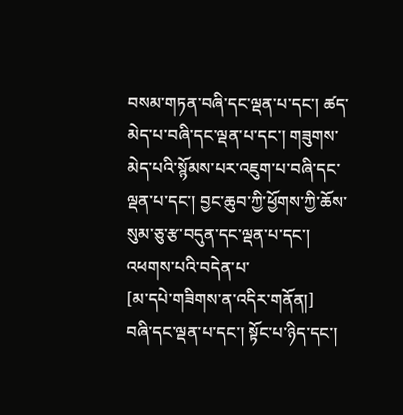བསམ་གཏན་བཞི་དང་ལྡན་པ་དང་། ཚད་མེད་པ་བཞི་དང་ལྡན་པ་དང་། གཟུགས་མེད་པའི་སྙོམས་པར་འཇུག་པ་བཞི་དང་ལྡན་པ་དང་། བྱང་ཆུབ་ཀྱི་ཕྱོགས་ཀྱི་ཆོས་སུམ་ཅུ་རྩ་བདུན་དང་ལྡན་པ་དང་། འཕགས་པའི་བདེན་པ་
[མ་དཔེ་གཟིགས་ན་འདིར་གནོན།]
བཞི་དང་ལྡན་པ་དང་། སྟོང་པ་ཉིད་དང་།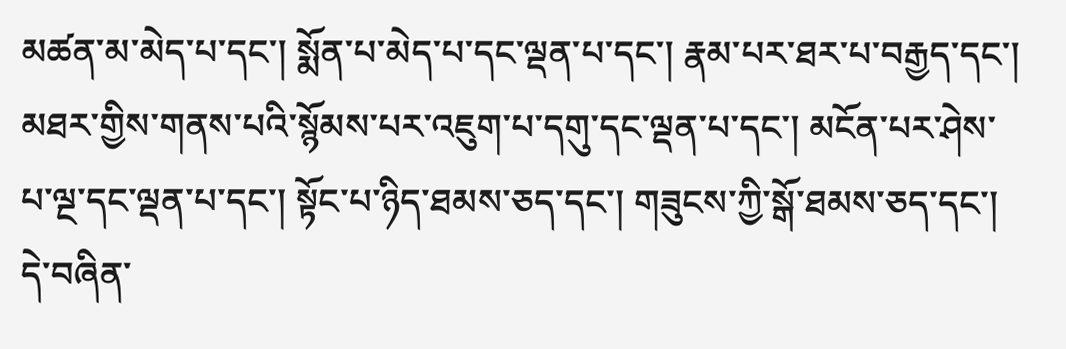མཚན་མ་མེད་པ་དང་། སྨོན་པ་མེད་པ་དང་ལྡན་པ་དང་། རྣམ་པར་ཐར་པ་བརྒྱད་དང་། མཐར་གྱིས་གནས་པའི་སྙོམས་པར་འཇུག་པ་དགུ་དང་ལྡན་པ་དང་། མངོན་པར་ཤེས་པ་ལྔ་དང་ལྡན་པ་དང་། སྟོང་པ་ཉིད་ཐམས་ཅད་དང་། གཟུངས་ཀྱི་སྒོ་ཐམས་ཅད་དང་། དེ་བཞིན་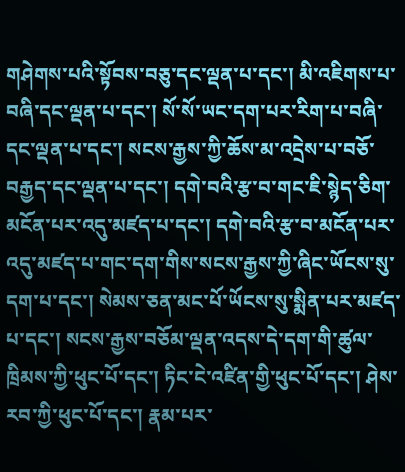གཤེགས་པའི་སྟོབས་བཅུ་དང་ལྡན་པ་དང་། མི་འཇིགས་པ་བཞི་དང་ལྡན་པ་དང་། སོ་སོ་ཡང་དག་པར་རིག་པ་བཞི་དང་ལྡན་པ་དང་། སངས་རྒྱས་ཀྱི་ཆོས་མ་འདྲེས་པ་བཅོ་བརྒྱད་དང་ལྡན་པ་དང་། དགེ་བའི་རྩ་བ་གང་ཇི་སྙེད་ཅིག་མངོན་པར་འདུ་མཛད་པ་དང་། དགེ་བའི་རྩ་བ་མངོན་པར་འདུ་མཛད་པ་གང་དག་གིས་སངས་རྒྱས་ཀྱི་ཞིང་ཡོངས་སུ་དག་པ་དང་། སེམས་ཅན་མང་པོ་ཡོངས་སུ་སྨིན་པར་མཛད་པ་དང་། སངས་རྒྱས་བཅོམ་ལྡན་འདས་དེ་དག་གི་ཚུལ་ཁྲིམས་ཀྱི་ཕུང་པོ་དང་། ཏིང་ངེ་འཛིན་གྱི་ཕུང་པོ་དང་། ཤེས་རབ་ཀྱི་ཕུང་པོ་དང་། རྣམ་པར་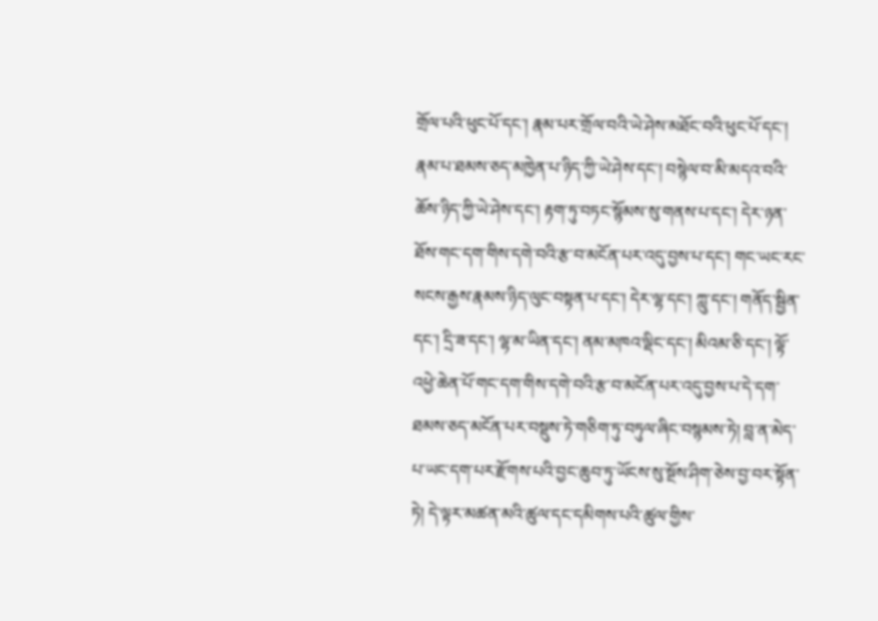གྲོལ་པའི་ཕུང་པོ་དང་། རྣམ་པར་གྲོལ་བའི་ཡེ་ཤེས་མཐོང་བའི་ཕུང་པོ་དང་། རྣམ་པ་ཐམས་ཅད་མཁྱེན་པ་ཉིད་ཀྱི་ཡེ་ཤེས་དང་། བསྙེལ་བ་མི་མདའ་བའི་ཆོས་ཉིད་ཀྱི་ཡེ་ཤེས་དང་། རྟག་ཏུ་བཏང་སྙོམས་སུ་གནས་པ་དང་། དེར་ཉན་ཐོས་གང་དག་གིས་དགེ་བའི་རྩ་བ་མངོན་པར་འདུ་བྱས་པ་དང་། གང་ཡང་རང་སངས་རྒྱས་རྣམས་ཉིད་ལུང་བསྟན་པ་དང་། དེར་ལྷ་དང་། ཀླུ་དང་། གནོད་སྦྱིན་དང་། དྲི་ཟ་དང་། ལྷ་མ་ཡིན་དང་། ནམ་མཁའ་ལྡིང་དང་། མིའམ་ཅི་དང་། ལྟོ་འཕྱེ་ཆེན་པོ་གང་དག་གིས་དགེ་བའི་རྩ་བ་མངོན་པར་འདུ་བྱས་པ་དེ་དག་ཐམས་ཅད་མངོན་པར་བསྡུས་ཏེ་གཅིག་ཏུ་བཏུལ་ཞིང་བསྙམས་ཏེ། བླ་ན་མེད་པ་ཡང་དག་པར་རྫོགས་པའི་བྱང་ཆུབ་ཏུ་ཡོངས་སུ་སྔོས་ཤིག་ཅེས་བྱ་བར་སྟོན་ཏེ། དེ་ལྟར་མཚན་མའི་ཚུལ་དང་དམིགས་པའི་ཚུལ་གྱིས་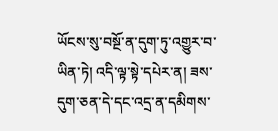ཡོངས་སུ་བསྔོ་ན་དུག་ཏུ་འགྱུར་བ་ཡིན་ཏེ། འདི་ལྟ་སྟེ་དཔེར་ན། ཟས་དུག་ཅན་དེ་དང་འདྲ་ན་དམིགས་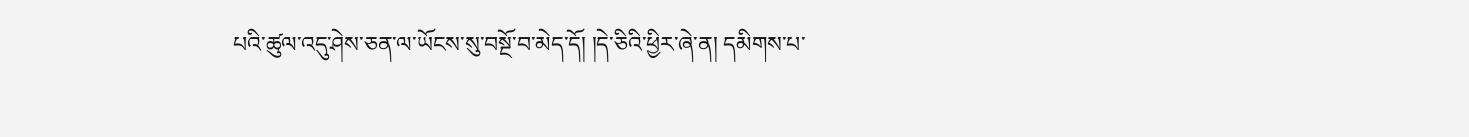པའི་ཚུལ་འདུ་ཤེས་ཅན་ལ་ཡོངས་སུ་བསྔོ་བ་མེད་དོ། །དེ་ཅིའི་ཕྱིར་ཞེ་ན། དམིགས་པ་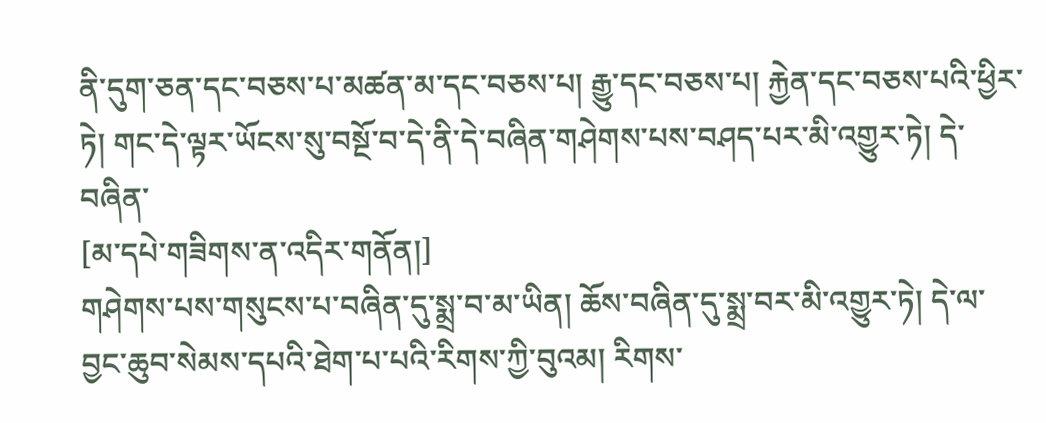ནི་དུག་ཅན་དང་བཅས་པ་མཚན་མ་དང་བཅས་པ། རྒྱུ་དང་བཅས་པ། རྐྱེན་དང་བཅས་པའི་ཕྱིར་ཏེ། གང་དེ་ལྟར་ཡོངས་སུ་བསྔོ་བ་དེ་ནི་དེ་བཞིན་གཤེགས་པས་བཤད་པར་མི་འགྱུར་ཏེ། དེ་བཞིན་
[མ་དཔེ་གཟིགས་ན་འདིར་གནོན།]
གཤེགས་པས་གསུངས་པ་བཞིན་དུ་སྨྲ་བ་མ་ཡིན། ཆོས་བཞིན་དུ་སྨྲ་བར་མི་འགྱུར་ཏེ། དེ་ལ་བྱང་ཆུབ་སེམས་དཔའི་ཐེག་པ་པའི་རིགས་ཀྱི་བུའམ། རིགས་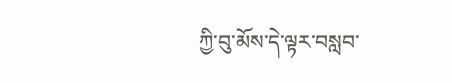ཀྱི་བུ་མོས་དེ་ལྟར་བསླབ་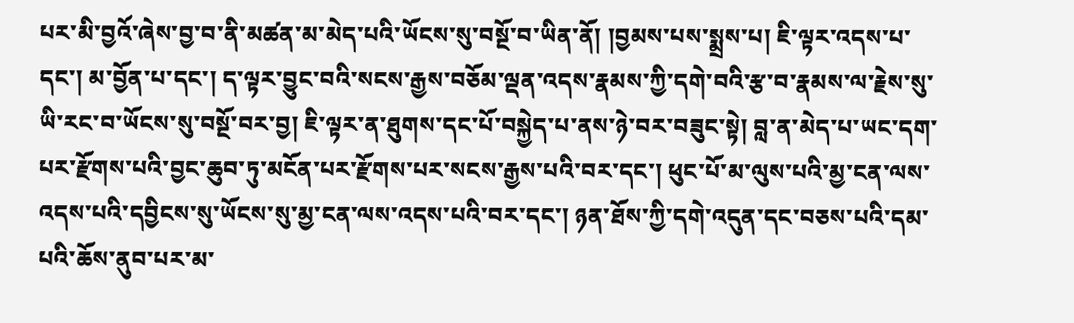པར་མི་བྱའོ་ཞེས་བྱ་བ་ནི་མཚན་མ་མེད་པའི་ཡོངས་སུ་བསྔོ་བ་ཡིན་ནོ། །བྱམས་པས་སྨྲས་པ། ཇི་ལྟར་འདས་པ་དང་། མ་བྱོན་པ་དང་། ད་ལྟར་བྱུང་བའི་སངས་རྒྱས་བཅོམ་ལྡན་འདས་རྣམས་ཀྱི་དགེ་བའི་རྩ་བ་རྣམས་ལ་རྗེས་སུ་ཡི་རང་བ་ཡོངས་སུ་བསྔོ་བར་བྱ། ཇི་ལྟར་ན་ཐུགས་དང་པོ་བསྐྱེད་པ་ནས་ཉེ་བར་བཟུང་སྟེ། བླ་ན་མེད་པ་ཡང་དག་པར་རྫོགས་པའི་བྱང་ཆུབ་ཏུ་མངོན་པར་རྫོགས་པར་སངས་རྒྱས་པའི་བར་དང་། ཕུང་པོ་མ་ལུས་པའི་མྱ་ངན་ལས་འདས་པའི་དབྱིངས་སུ་ཡོངས་སུ་མྱ་ངན་ལས་འདས་པའི་བར་དང་། ཉན་ཐོས་ཀྱི་དགེ་འདུན་དང་བཅས་པའི་དམ་པའི་ཆོས་ནུབ་པར་མ་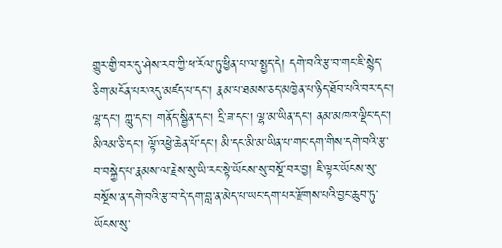གྱུར་གྱི་བར་དུ་ཤེས་རབ་ཀྱི་ཕ་རོལ་ཏུ་ཕྱིན་པ་ལ་སྤྱད་དེ། དགེ་བའི་རྩ་བ་གང་ཇི་སྙེད་ཅིག་མངོན་པར་འདུ་མཛད་པ་དང་། རྣམ་པ་ཐམས་ཅད་མཁྱེན་པ་ཉིད་ཐོབ་པའི་བར་དང་། ལྷ་དང་། ཀླུ་དང་། གནོད་སྦྱིན་དང་། དྲི་ཟ་དང་། ལྷ་མ་ཡིན་དང་། ནམ་མཁའ་ལྡིང་དང་། མིའམ་ཅི་དང་། ལྟོ་འཕྱེ་ཆེན་པོ་དང་། མི་དང་མི་མ་ཡིན་པ་གང་དག་གིས་དགེ་བའི་རྩ་བ་བསྐྱེད་པ་རྣམས་ལ་རྗེས་སུ་ཡི་རང་སྟེ་ཡོངས་སུ་བསྔོ་བར་བྱ། ཇི་ལྟར་ཡོངས་སུ་བསྔོས་ན་དགེ་བའི་རྩ་བ་དེ་དག་བླ་ན་མེད་པ་ཡང་དག་པར་རྫོགས་པའི་བྱང་ཆུབ་ཏུ་ཡོངས་སུ་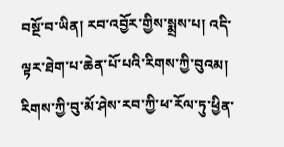བསྔོ་བ་ཡིན། རབ་འབྱོར་གྱིས་སྨྲས་པ། འདི་ལྟར་ཐེག་པ་ཆེན་པོ་པའི་རིགས་ཀྱི་བུའམ། རིགས་ཀྱི་བུ་མོ་ཤེས་རབ་ཀྱི་ཕ་རོལ་ཏུ་ཕྱིན་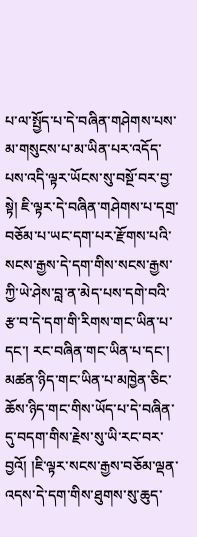པ་ལ་སྤྱོད་པ་དེ་བཞིན་གཤེགས་པས་མ་གསུངས་པ་མ་ཡིན་པར་འདོད་པས་འདི་ལྟར་ཡོངས་སུ་བསྔོ་བར་བྱ་སྟེ། ཇི་ལྟར་དེ་བཞིན་གཤེགས་པ་དགྲ་བཅོམ་པ་ཡང་དག་པར་རྫོགས་པའི་སངས་རྒྱས་དེ་དག་གིས་སངས་རྒྱས་ཀྱི་ཡེ་ཤེས་བླ་ན་མེད་པས་དགེ་བའི་རྩ་བ་དེ་དག་གི་རིགས་གང་ཡིན་པ་དང་། རང་བཞིན་གང་ཡིན་པ་དང་། མཚན་ཉིད་གང་ཡིན་པ་མཁྱེན་ཅིང་ཆོས་ཉིད་གང་གིས་ཡོད་པ་དེ་བཞིན་དུ་བདག་གིས་རྗེས་སུ་ཡི་རང་བར་བྱའོ། །ཇི་ལྟར་སངས་རྒྱས་བཅོམ་ལྡན་འདས་དེ་དག་གིས་ཐུགས་སུ་ཆུད་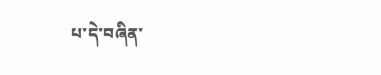པ་དེ་བཞིན་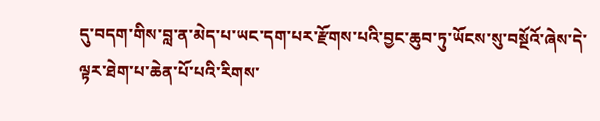དུ་བདག་གིས་བླ་ན་མེད་པ་ཡང་དག་པར་རྫོགས་པའི་བྱང་ཆུབ་ཏུ་ཡོངས་སུ་བསྔོའོ་ཞེས་དེ་ལྟར་ཐེག་པ་ཆེན་པོ་པའི་རིགས་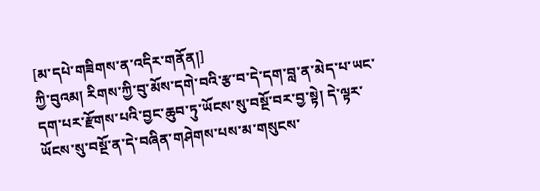[མ་དཔེ་གཟིགས་ན་འདིར་གནོན།]
ཀྱི་བུའམ། རིགས་ཀྱི་བུ་མོས་དགེ་བའི་རྩ་བ་དེ་དག་བླ་ན་མེད་པ་ཡང་དག་པར་རྫོགས་པའི་བྱང་ཆུབ་ཏུ་ཡོངས་སུ་བསྔོ་བར་བྱ་སྟེ། དེ་ལྟར་ཡོངས་སུ་བསྔོ་ན་དེ་བཞིན་གཤེགས་པས་མ་གསུངས་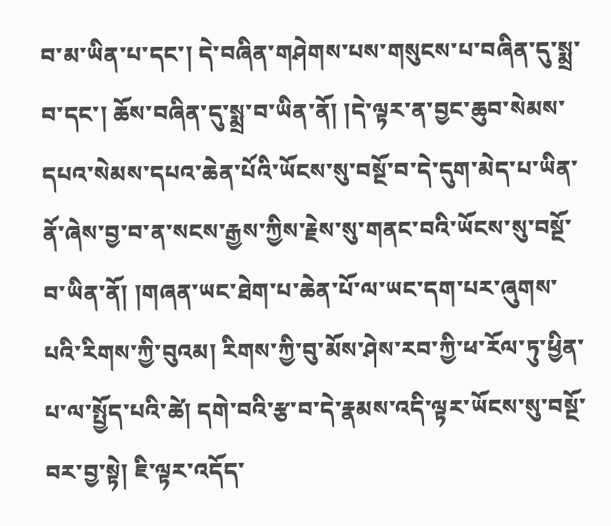བ་མ་ཡིན་པ་དང་། དེ་བཞིན་གཤེགས་པས་གསུངས་པ་བཞིན་དུ་སྨྲ་བ་དང་། ཆོས་བཞིན་དུ་སྨྲ་བ་ཡིན་ནོ། །དེ་ལྟར་ན་བྱང་ཆུབ་སེམས་དཔའ་སེམས་དཔའ་ཆེན་པོའི་ཡོངས་སུ་བསྔོ་བ་དེ་དུག་མེད་པ་ཡིན་ནོ་ཞེས་བྱ་བ་ན་སངས་རྒྱས་ཀྱིས་རྗེས་སུ་གནང་བའི་ཡོངས་སུ་བསྔོ་བ་ཡིན་ནོ། །གཞན་ཡང་ཐེག་པ་ཆེན་པོ་ལ་ཡང་དག་པར་ཞུགས་པའི་རིགས་ཀྱི་བུའམ། རིགས་ཀྱི་བུ་མོས་ཤེས་རབ་ཀྱི་ཕ་རོལ་ཏུ་ཕྱིན་པ་ལ་སྤྱོད་པའི་ཚེ། དགེ་བའི་རྩ་བ་དེ་རྣམས་འདི་ལྟར་ཡོངས་སུ་བསྔོ་བར་བྱ་སྟེ། ཇི་ལྟར་འདོད་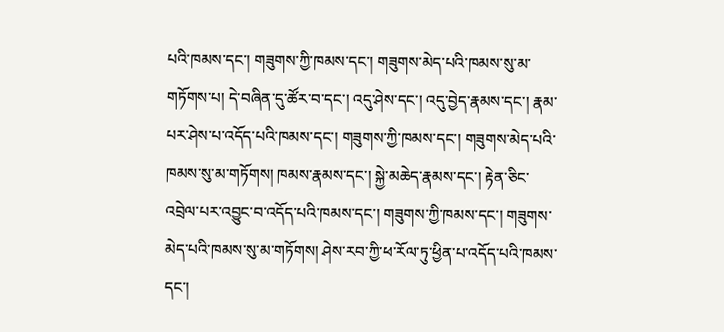པའི་ཁམས་དང་། གཟུགས་ཀྱི་ཁམས་དང་། གཟུགས་མེད་པའི་ཁམས་སུ་མ་གཏོགས་པ། དེ་བཞིན་དུ་ཚོར་བ་དང་། འདུ་ཤེས་དང་། འདུ་བྱེད་རྣམས་དང་། རྣམ་པར་ཤེས་པ་འདོད་པའི་ཁམས་དང་། གཟུགས་ཀྱི་ཁམས་དང་། གཟུགས་མེད་པའི་ཁམས་སུ་མ་གཏོགས། ཁམས་རྣམས་དང་། སྐྱེ་མཆེད་རྣམས་དང་། རྟེན་ཅིང་འབྲེལ་པར་འབྱུང་བ་འདོད་པའི་ཁམས་དང་། གཟུགས་ཀྱི་ཁམས་དང་། གཟུགས་མེད་པའི་ཁམས་སུ་མ་གཏོགས། ཤེས་རབ་ཀྱི་ཕ་རོལ་ཏུ་ཕྱིན་པ་འདོད་པའི་ཁམས་དང་།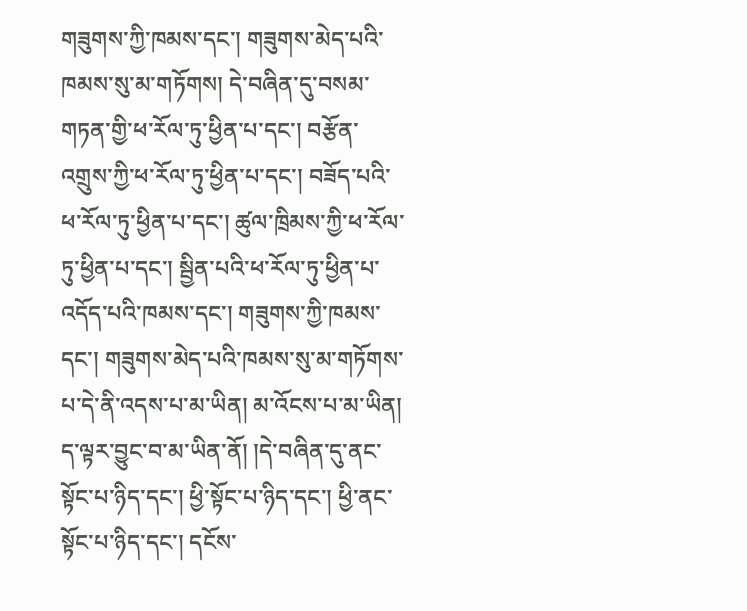གཟུགས་ཀྱི་ཁམས་དང་། གཟུགས་མེད་པའི་ཁམས་སུ་མ་གཏོགས། དེ་བཞིན་དུ་བསམ་གཏན་གྱི་ཕ་རོལ་ཏུ་ཕྱིན་པ་དང་། བརྩོན་འགྲུས་ཀྱི་ཕ་རོལ་ཏུ་ཕྱིན་པ་དང་། བཟོད་པའི་ཕ་རོལ་ཏུ་ཕྱིན་པ་དང་། ཚུལ་ཁྲིམས་ཀྱི་ཕ་རོལ་ཏུ་ཕྱིན་པ་དང་། སྦྱིན་པའི་ཕ་རོལ་ཏུ་ཕྱིན་པ་འདོད་པའི་ཁམས་དང་། གཟུགས་ཀྱི་ཁམས་དང་། གཟུགས་མེད་པའི་ཁམས་སུ་མ་གཏོགས་པ་དེ་ནི་འདས་པ་མ་ཡིན། མ་འོངས་པ་མ་ཡིན། ད་ལྟར་བྱུང་བ་མ་ཡིན་ནོ། །དེ་བཞིན་དུ་ནང་སྟོང་པ་ཉིད་དང་། ཕྱི་སྟོང་པ་ཉིད་དང་། ཕྱི་ནང་སྟོང་པ་ཉིད་དང་། དངོས་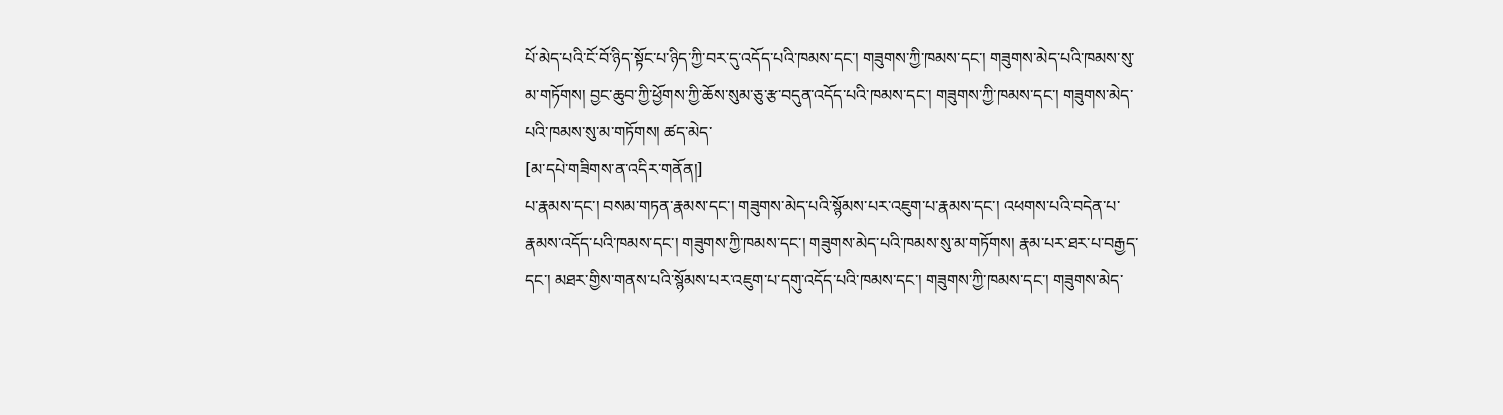པོ་མེད་པའི་ངོ་བོ་ཉིད་སྟོང་པ་ཉིད་ཀྱི་བར་དུ་འདོད་པའི་ཁམས་དང་། གཟུགས་ཀྱི་ཁམས་དང་། གཟུགས་མེད་པའི་ཁམས་སུ་མ་གཏོགས། བྱང་ཆུབ་ཀྱི་ཕྱོགས་ཀྱི་ཆོས་སུམ་ཅུ་རྩ་བདུན་འདོད་པའི་ཁམས་དང་། གཟུགས་ཀྱི་ཁམས་དང་། གཟུགས་མེད་པའི་ཁམས་སུ་མ་གཏོགས། ཚད་མེད་
[མ་དཔེ་གཟིགས་ན་འདིར་གནོན།]
པ་རྣམས་དང་། བསམ་གཏན་རྣམས་དང་། གཟུགས་མེད་པའི་སྙོམས་པར་འཇུག་པ་རྣམས་དང་། འཕགས་པའི་བདེན་པ་རྣམས་འདོད་པའི་ཁམས་དང་། གཟུགས་ཀྱི་ཁམས་དང་། གཟུགས་མེད་པའི་ཁམས་སུ་མ་གཏོགས། རྣམ་པར་ཐར་པ་བརྒྱད་དང་། མཐར་གྱིས་གནས་པའི་སྙོམས་པར་འཇུག་པ་དགུ་འདོད་པའི་ཁམས་དང་། གཟུགས་ཀྱི་ཁམས་དང་། གཟུགས་མེད་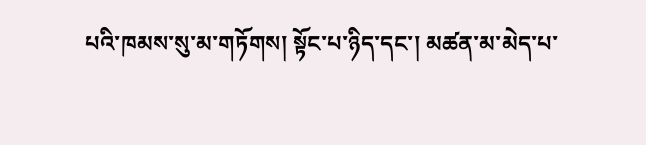པའི་ཁམས་སུ་མ་གཏོགས། སྟོང་པ་ཉིད་དང་། མཚན་མ་མེད་པ་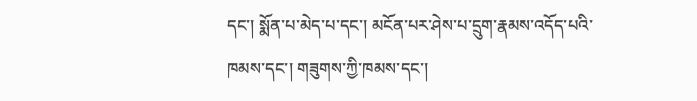དང་། སྨོན་པ་མེད་པ་དང་། མངོན་པར་ཤེས་པ་དྲུག་རྣམས་འདོད་པའི་ཁམས་དང་། གཟུགས་ཀྱི་ཁམས་དང་།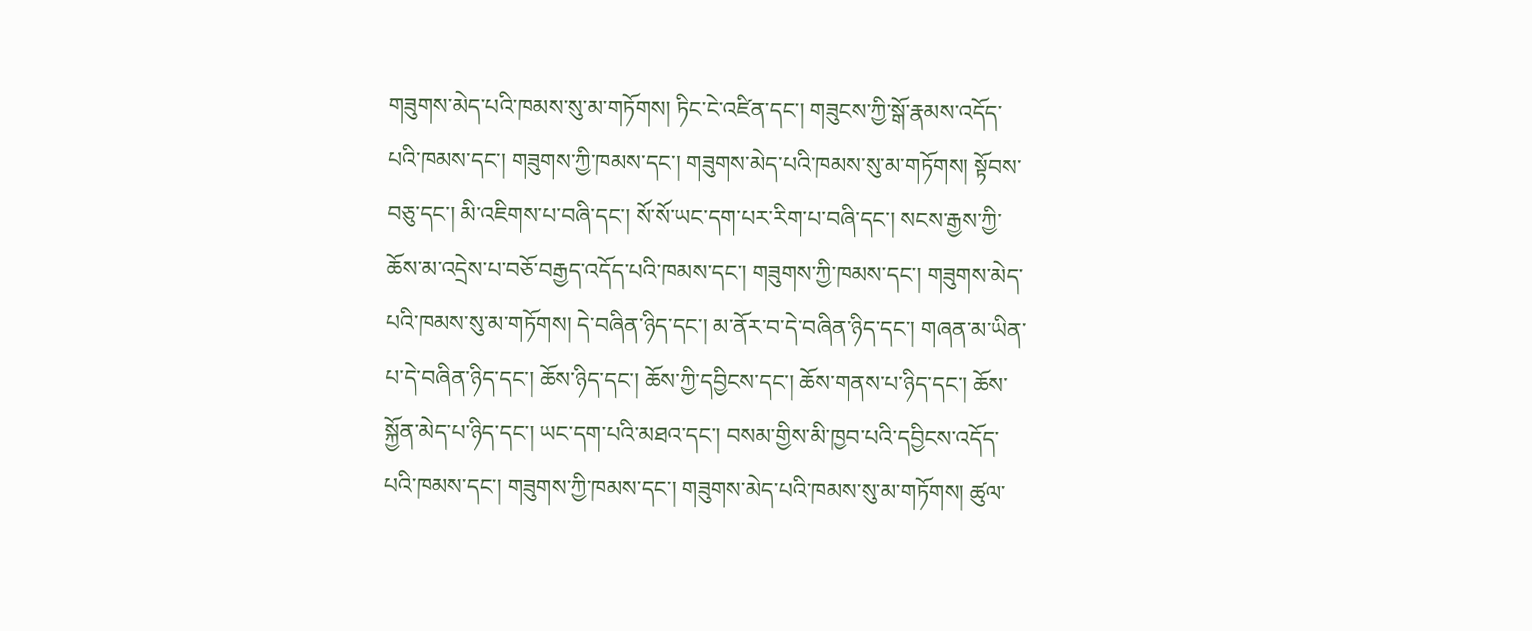གཟུགས་མེད་པའི་ཁམས་སུ་མ་གཏོགས། ཏིང་ངེ་འཛིན་དང་། གཟུངས་ཀྱི་སྒོ་རྣམས་འདོད་པའི་ཁམས་དང་། གཟུགས་ཀྱི་ཁམས་དང་། གཟུགས་མེད་པའི་ཁམས་སུ་མ་གཏོགས། སྟོབས་བཅུ་དང་། མི་འཇིགས་པ་བཞི་དང་། སོ་སོ་ཡང་དག་པར་རིག་པ་བཞི་དང་། སངས་རྒྱས་ཀྱི་ཆོས་མ་འདྲེས་པ་བཅོ་བརྒྱད་འདོད་པའི་ཁམས་དང་། གཟུགས་ཀྱི་ཁམས་དང་། གཟུགས་མེད་པའི་ཁམས་སུ་མ་གཏོགས། དེ་བཞིན་ཉིད་དང་། མ་ནོར་བ་དེ་བཞིན་ཉིད་དང་། གཞན་མ་ཡིན་པ་དེ་བཞིན་ཉིད་དང་། ཆོས་ཉིད་དང་། ཆོས་ཀྱི་དབྱིངས་དང་། ཆོས་གནས་པ་ཉིད་དང་། ཆོས་སྐྱོན་མེད་པ་ཉིད་དང་། ཡང་དག་པའི་མཐའ་དང་། བསམ་གྱིས་མི་ཁྱབ་པའི་དབྱིངས་འདོད་པའི་ཁམས་དང་། གཟུགས་ཀྱི་ཁམས་དང་། གཟུགས་མེད་པའི་ཁམས་སུ་མ་གཏོགས། ཚུལ་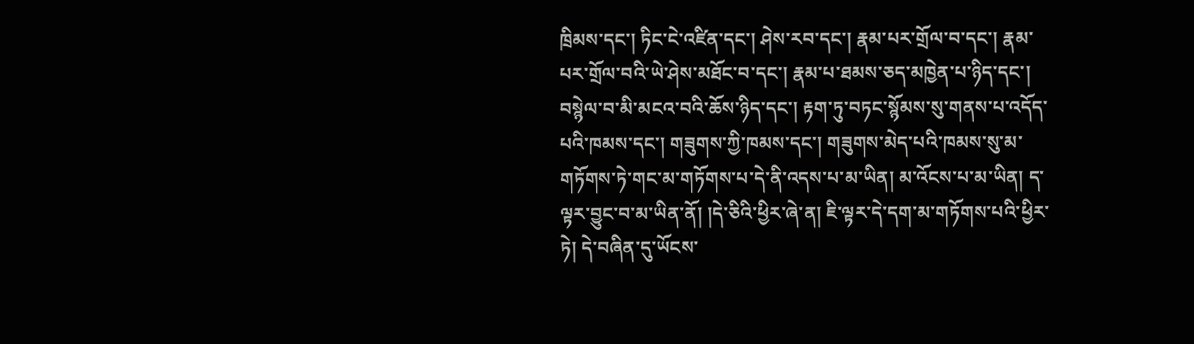ཁྲིམས་དང་། ཏིང་ངེ་འཛིན་དང་། ཤེས་རབ་དང་། རྣམ་པར་གྲོལ་བ་དང་། རྣམ་པར་གྲོལ་བའི་ཡེ་ཤེས་མཐོང་བ་དང་། རྣམ་པ་ཐམས་ཅད་མཁྱེན་པ་ཉིད་དང་། བསྙེལ་བ་མི་མངའ་བའི་ཆོས་ཉིད་དང་། རྟག་ཏུ་བཏང་སྙོམས་སུ་གནས་པ་འདོད་པའི་ཁམས་དང་། གཟུགས་ཀྱི་ཁམས་དང་། གཟུགས་མེད་པའི་ཁམས་སུ་མ་གཏོགས་ཏེ་གང་མ་གཏོགས་པ་དེ་ནི་འདས་པ་མ་ཡིན། མ་འོངས་པ་མ་ཡིན། ད་ལྟར་བྱུང་བ་མ་ཡིན་ནོ། །དེ་ཅིའི་ཕྱིར་ཞེ་ན། ཇི་ལྟར་དེ་དག་མ་གཏོགས་པའི་ཕྱིར་ཏེ། དེ་བཞིན་དུ་ཡོངས་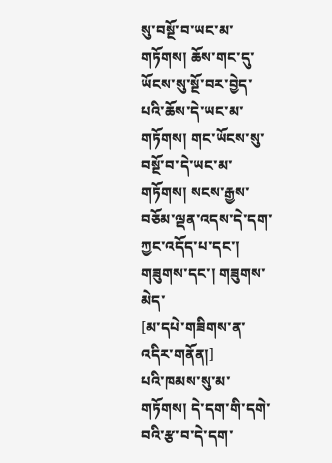སུ་བསྔོ་བ་ཡང་མ་གཏོགས། ཆོས་གང་དུ་ཡོངས་སུ་སྔོ་བར་བྱེད་པའི་ཆོས་དེ་ཡང་མ་གཏོགས། གང་ཡོངས་སུ་བསྔོ་བ་དེ་ཡང་མ་གཏོགས། སངས་རྒྱས་བཅོམ་ལྡན་འདས་དེ་དག་ཀྱང་འདོད་པ་དང་། གཟུགས་དང་། གཟུགས་མེད་
[མ་དཔེ་གཟིགས་ན་འདིར་གནོན།]
པའི་ཁམས་སུ་མ་གཏོགས། དེ་དག་གི་དགེ་བའི་རྩ་བ་དེ་དག་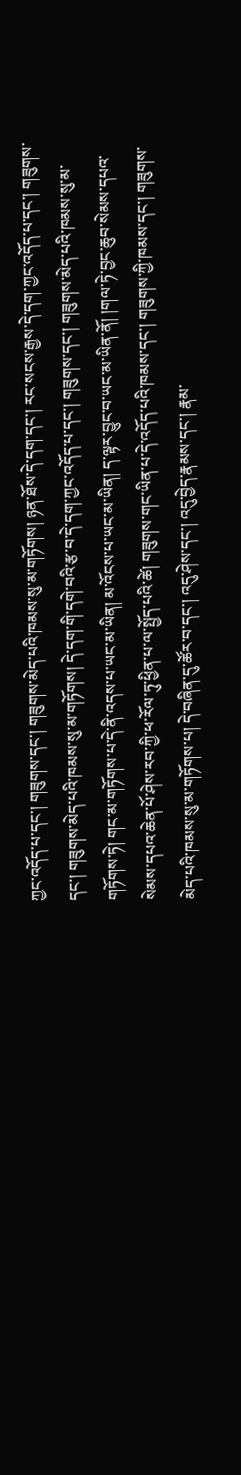ཀྱང་འདོད་པ་དང་། གཟུགས་དང་། གཟུགས་མེད་པའི་ཁམས་སུ་མ་གཏོགས། ཉན་ཐོས་དེ་དག་དང་། རང་སངས་རྒྱས་དེ་དག་ཀྱང་འདོད་པ་དང་། གཟུགས་དང་། གཟུགས་མེད་པའི་ཁམས་སུ་མ་གཏོགས། དེ་དག་གི་དགེ་བའི་རྩ་བ་དེ་དག་ཀྱང་འདོད་པ་དང་། གཟུགས་དང་། གཟུགས་མེད་པའི་ཁམས་སུ་མ་གཏོགས་ཏེ། གང་མ་གཏོགས་པ་དེ་ནི་འདས་པ་ཡང་མ་ཡིན། མ་འོངས་པ་ཡང་མ་ཡིན། ད་ལྟར་བྱུང་བ་ཡང་མ་ཡིན་ནོ། །གལ་ཏེ་བྱང་ཆུབ་སེམས་དཔའ་སེམས་དཔའ་ཆེན་པོ་ཤེས་རབ་ཀྱི་ཕ་རོལ་ཏུ་ཕྱིན་པ་ལ་སྤྱོད་པའི་ཚེ། གཟུགས་གང་ཡིན་པ་དེ་འདོད་པའི་ཁམས་དང་། གཟུགས་ཀྱི་ཁམས་དང་། གཟུགས་མེད་པའི་ཁམས་སུ་མ་གཏོགས་པ། དེ་བཞིན་དུ་ཚོར་བ་དང་། འདུ་ཤེས་དང་། འདུ་བྱེད་རྣམས་དང་། རྣམ་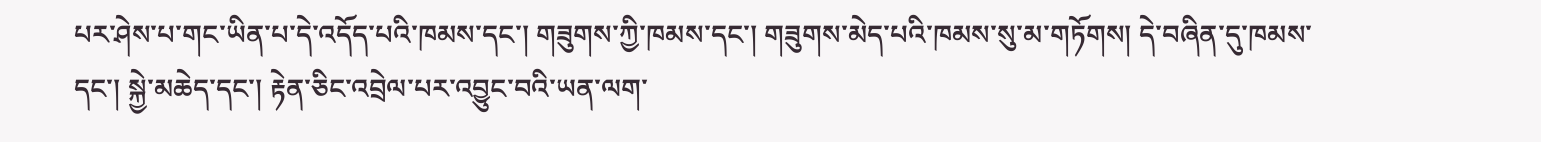པར་ཤེས་པ་གང་ཡིན་པ་དེ་འདོད་པའི་ཁམས་དང་། གཟུགས་ཀྱི་ཁམས་དང་། གཟུགས་མེད་པའི་ཁམས་སུ་མ་གཏོགས། དེ་བཞིན་དུ་ཁམས་དང་། སྐྱེ་མཆེད་དང་། རྟེན་ཅིང་འབྲེལ་པར་འབྱུང་བའི་ཡན་ལག་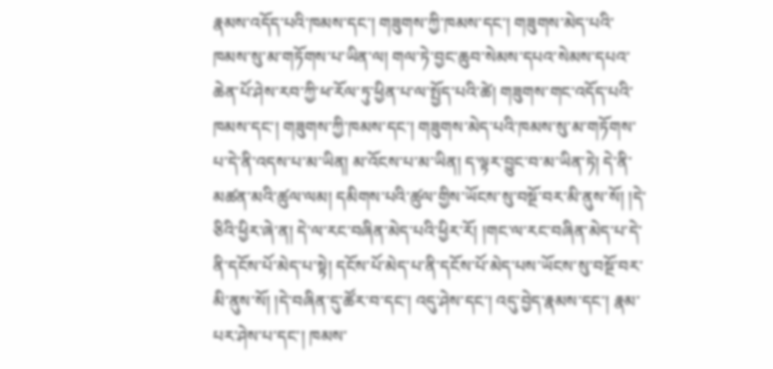རྣམས་འདོད་པའི་ཁམས་དང་། གཟུགས་ཀྱི་ཁམས་དང་། གཟུགས་མེད་པའི་ཁམས་སུ་མ་གཏོགས་པ་ཡིན་ལ། གལ་ཏེ་བྱང་ཆུབ་སེམས་དཔའ་སེམས་དཔའ་ཆེན་པོ་ཤེས་རབ་ཀྱི་ཕ་རོལ་ཏུ་ཕྱིན་པ་ལ་སྤྱོད་པའི་ཚེ། གཟུགས་གང་འདོད་པའི་ཁམས་དང་། གཟུགས་ཀྱི་ཁམས་དང་། གཟུགས་མེད་པའི་ཁམས་སུ་མ་གཏོགས་པ་དེ་ནི་འདས་པ་མ་ཡིན། མ་འོངས་པ་མ་ཡིན། ད་ལྟར་བྱུང་བ་མ་ཡིན་ཏེ། དེ་ནི་མཚན་མའི་ཚུལ་ལམ། དམིགས་པའི་ཚུལ་གྱིས་ཡོངས་སུ་བསྔོ་བར་མི་ནུས་སོ། །དེ་ཅིའི་ཕྱིར་ཞེ་ན། དེ་ལ་རང་བཞིན་མེད་པའི་ཕྱིར་རོ། །གང་ལ་རང་བཞིན་མེད་པ་དེ་ནི་དངོས་པོ་མེད་པ་སྟེ། དངོས་པོ་མེད་པ་ནི་དངོས་པོ་མེད་པས་ཡོངས་སུ་བསྔོ་བར་མི་ནུས་སོ། །དེ་བཞིན་དུ་ཚོར་བ་དང་། འདུ་ཤེས་དང་། འདུ་བྱེད་རྣམས་དང་། རྣམ་པར་ཤེས་པ་དང་། ཁམས་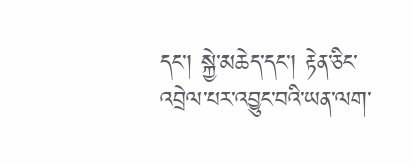དང་། སྐྱེ་མཆེད་དང་། རྟེན་ཅིང་འབྲེལ་པར་འབྱུང་བའི་ཡན་ལག་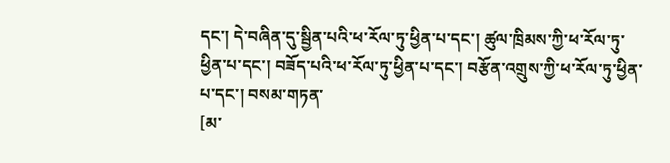དང་། དེ་བཞིན་དུ་སྦྱིན་པའི་ཕ་རོལ་ཏུ་ཕྱིན་པ་དང་། ཚུལ་ཁྲིམས་ཀྱི་ཕ་རོལ་ཏུ་ཕྱིན་པ་དང་། བཟོད་པའི་ཕ་རོལ་ཏུ་ཕྱིན་པ་དང་། བརྩོན་འགྲུས་ཀྱི་ཕ་རོལ་ཏུ་ཕྱིན་པ་དང་། བསམ་གཏན་
[མ་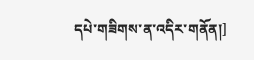དཔེ་གཟིགས་ན་འདིར་གནོན།]